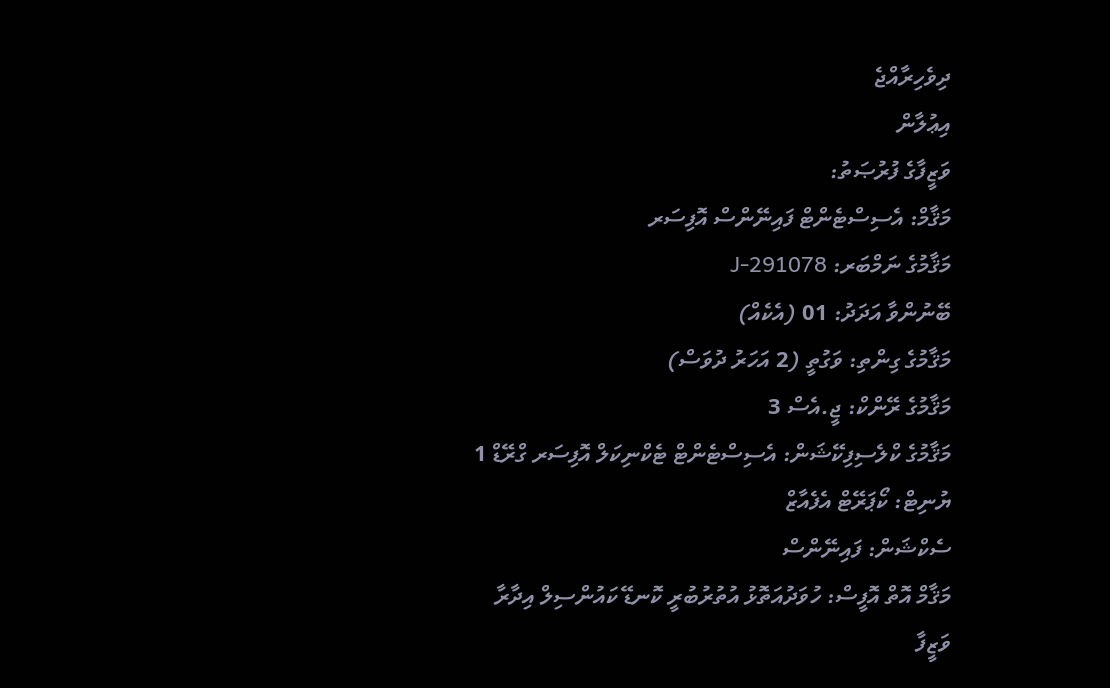ދިވެހިރާއްޖެ
އިޢުލާން
ވަޒީފާގެ ފުރުޞަތު:
މަޤާމް: އެސިސްޓެންޓް ފައިނޭންސް އޮފިސަރ
މަޤާމުގެ ނަމްބަރ: J-291078
ބޭނުންވާ އަދަދު: 01 (އެކެއް)
މަޤާމުގެ ގިންތި: ވަގުތީ (2 އަހަރު ދުވަސް)
މަޤާމުގެ ރޭންކް: ޖީ.އެސް 3
މަޤާމުގެ ކްލެސިފިކޭޝަން: އެސިސްޓެންޓް ޓެކްނިކަލް އޮފިސަރ ގްރޭޑް 1
ޔުނިޓް: ކޯޕަރޭޓް އެފެއާޒް
ސެކްޝަން: ފައިނޭންސް
މަޤާމް އޮތް އޮފީސް: ހުވަދުއަތޮޅު އުތުރުބުރީ ކޮނޑޭ ކައުންސިލް އިދާރާ
ވަޒީފާ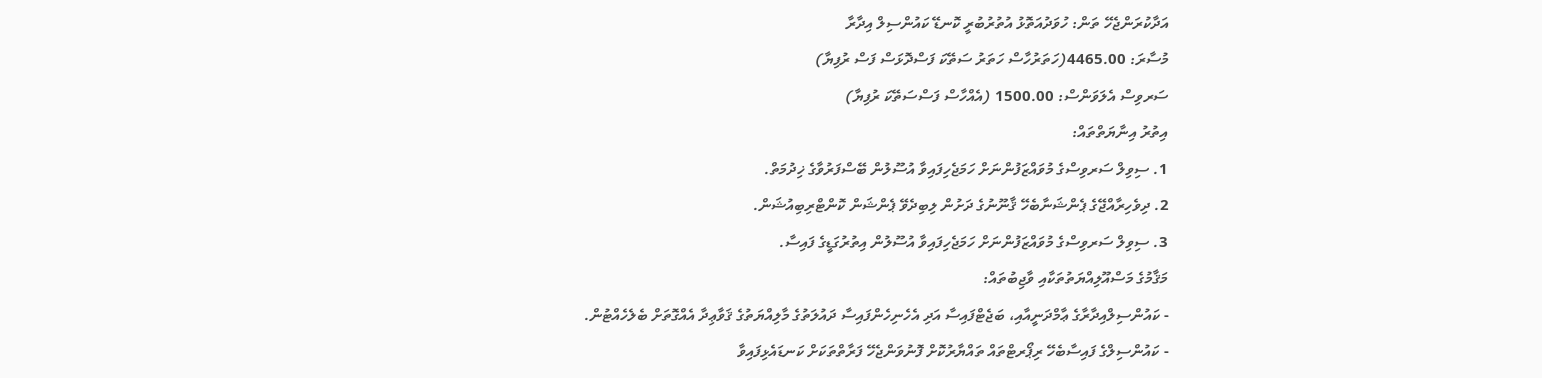އަދާކުރަންޖެހޭ ތަން: ހުވަދުއަތޮޅު އުތުރުބުރީ ކޮނޑޭ ކައުންސިލް އިދާރާ
މުސާރަ: 4465.00(ހަތަރުހާސް ހަތަރު ސަތޭކަ ފަސްދޮޅަސް ފަސް ރުފިޔާ)
ސަރވިސް އެލަވަންސް: 1500.00 (އެއްހާސް ފަސްސަތޭކަ ރުފިޔާ)
އިތުރު އިނާޔަތްތައް:
1. ސިވިލް ސަރވިސްގެ މުވައްޒަފުންނަށް ހަމަޖެހިފައިވާ އުސޫލުން ބޭސްފަރުވާގެ ޚިދުމަތް.
2. ދިވެހިރާއްޖޭގެ ޕެންޝަނާބެހޭ ޤާނޫނުގެ ދަށުން ލިބިދެވޭ ޕެންޝަން ކޮންޓްރިބިއުޝަން.
3. ސިވިލް ސަރވިސްގެ މުވައްޒަފުންނަށް ހަމަޖެހިފައިވާ އުސޫލުން އިތުރުގަޑީގެ ފައިސާ.
މަޤާމުގެ މަސްއޫލިއްޔަތުތަކާއި ވާޖިބުތައް:
- ކައުންސިލްއިދާރާގެ ޢާމްދަނީއާއި، ބަޖެޓްފައިސާ އަދި އެހެނިހެންފައިސާ ދައުލަތުގެ މާލިއްޔަތުގެ ޤަވާޢިދާ އެއްގޮތަށް ބެލެހެއްޓުން.
- ކައުންސިލްގެ ފައިސާބެހޭ ރިޕޯރޓްތައް ތައްޔާރުކޮށް ފޮނުވަންޖެހޭ ފަރާތްތަކަށް ކަނޑައެޅިފައިވާ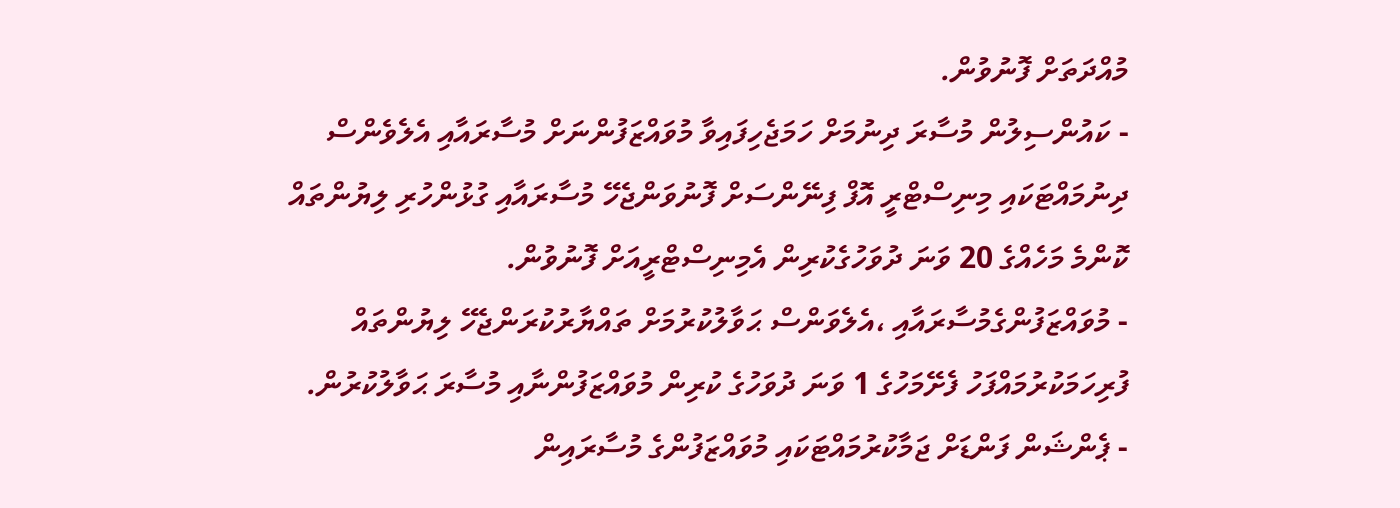މުއްދަތަށް ފޮނުވުން.
- ކައުންސިލުން މުސާރަ ދިނުމަށް ހަމަޖެހިފައިވާ މުވައްޒަފުންނަށް މުސާރައާއި އެލެވެންސް ދިނުމައްޓަކައި މިނިސްޓްރީ އޮފް ފިނޭންސަށް ފޮނުވަންޖެހޭ މުސާރައާއި ގުޅުންހުރި ލިޔުންތައް ކޮންމެ މަހެއްގެ 20 ވަނަ ދުވަހުގެކުރިން އެމިނިސްޓްރީއަށް ފޮނުވުން.
- މުވައްޒަފުންގެމުސާރައާއި ،އެލެވަންސް ޙަވާލުކުރުމަށް ތައްޔާރުކުރަންޖެހޭ ލިޔުންތައް ފުރިހަމަކުރުމައްފަހު ފެށޭމަހުގެ 1 ވަނަ ދުވަހުގެ ކުރިން މުވައްޒަފުންނާއި މުސާރަ ޙަވާލުކުރުން.
- ޕެންޝަން ފަންޑަށް ޖަމާކުރުމައްޓަކައި މުވައްޒަފުންގެ މުސާރައިން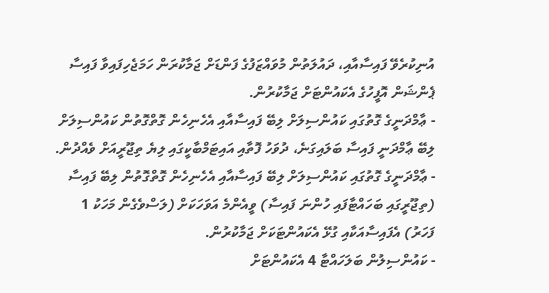އުނިކުރެވޭ ފައިސާއާއި، ދައުލަތުން މުވައްޒަފުގެ ފަންޑަށް ޖަމާކުރަން ހަމަޖެހިފައިވާ ފައިސާ ޕެންޝަން އޮފީހުގެ އެކައުންޓަށް ޖަމާކުރުން.
- ޢާމްދަނީގެ ގޮތުގައި ކައުންސިލަށް ލިބޭ ފައިސާއާއި އެހެނިހެން ގޮތްގޮތުން ކައުންސިލަށް ލިބޭ ޢާމްދަނީ ފައިސާ ބަލައިގަނެ، ދުވަހު ފޮތާއި އައިޓަމްބާކީގައި ލިޔެ ތިޖޫރީއަށް ވެއްދުން.
- ޢާމްދަނީގެ ގޮތުގައި ކައުންސިލަށް ލިބޭ ފައިސާއާއި އެހެނިހެން ގޮތްގޮތުން ލިބޭ ފައިސާ (ތިޖޫރީގައި ބަހައްޓާފައި ހުންނަ ފައިސާ) ވީއެންމެ އަވަހަކަށް (ލަސްވެގެން މަހަކު 1 ފަހަރު) އެފައިސާއަކާއި ގުޅޭ އެކައުންޓަކަށް ޖަމާކުރުން.
- ކައުންސިލުން ބަލަހައްޓާ 4 އެކައުންޓަށް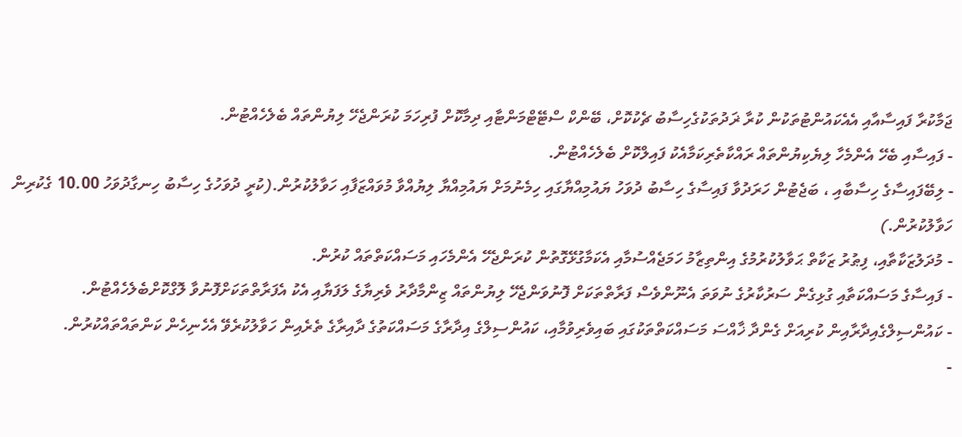ޖަމާކުރާ ފައިސާއާއި އެއެކައުންޓުތަކުން ކުރާ ޜަދުތަކުގެހިސާބު ޗެކުކޮށް، ބޭންކް ސްޓޭޓްމަންޓާއި ދިމާކޮށް ފުރިހަމަ ކުރަންޖެހޭ ލިޔުންތައް ބެލެހެއްޓުން.
- ފައިސާއި ބެހޭ އެންމެހާ ލިޔެކިޔުންތައް ރައްކާތެރިކަމާއެކު ފައިލްކޮށް ބެލެހެއްޓުން.
- ލިބޭފައިސާގެ ހިސާބާއި ، ބަޖެޓުން ހަރަދުވާ ފައިސާގެ ހިސާބު ދުވަހު ޔައުމިއްޔާގައި ހިމެނުމަށް ޔައުމިއްޔާ ލިޔުއްވާ މުވައްޒަފާއި ހަވާލުކުރުން.(ކުރީ ދުވަހުގެ ހިސާބު ހިނގާދުވަހު 10.00 ގެކުރިން ހަވާލުކުރުން.)
- މުދަލުޒަކާތާއި، ފިޠުރު ޒަކާތް ޙަވާލުކުރުމުގެ އިންތިޒާމު ހަމަޖެއްސުމާއި އެކަމާގުޅޭގޮތުން ކުރަންޖެހޭ އެންމެހައި މަސައްކަތްތައް ކުރުން.
- ފައިސާގެ މަސައްކަތާއި ގުޅިގެން ސަރުކާރުގެ ނުވަތަ އެނޫންވެސް ފަރާތްތަކަށް ފޮނުވަންޖެހޭ ލިޔުންތައް ޒިންމާދާރު ވެރިޔާގެ ލަފަޔާއި އެކު އެފަރާތްތަކަށްފޮނުވާ ލޮގްކޮށްބެލެހެއްޓުން.
- ކައުންސިލްގެއިދާރާއިން ކުރިއަށް ގެންދާ ޚާއްސަ މަސައްކަތްތަކުގައި ބައިވެރިވުމާއި، ކައުންސިލްގެ އިދާރާގެ މަސައްކަތުގެ ދާއިރާގެ ތެރެއިން ހަވާލުކުރެވޭ އެހެނިހެން ކަންތައްތައްކުރުން.
-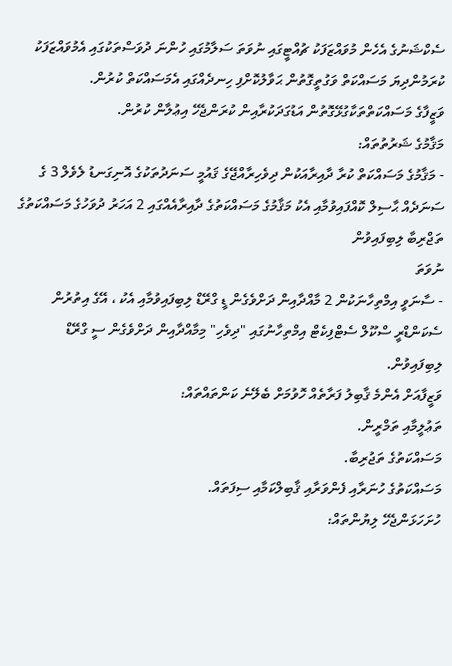ސެކްޝަނުގެ އެހެން މުވައްޒަފަކު ޗުއްޓީގައި ނުވަތަ ސަލާމުގައި ހުންނަ ދުވަސްތަކުގައި އެމުވައްޒަފަކު ކުރަމުންދިޔަ މަސައްކަތް ވަގުތީގޮތުން ޙަވާލުކޮށްފި ހިނދެއްގައި އެމަސައްކަތް ކުރުން.
ވަޒީފާގެ މަސައްކަތްތަކާގުޅޭގޮތުން އަޑުގަދަކުރާއިން ކުރަންޖެހޭ އިޢުލާން ކުރުން.
މަޤާމުގެ ޝަރުތުތައް:
- މަޤާމުގެ މަސައްކަތް ކުރާ ދާއިރާއަކުން ދިވެހިރާއްޖޭގެ ޤައުމީ ސަނަދުތަކުގެ އޮނިގަނޑު ލެވެލް 3 ގެ ސަނަދެއް ޙާސިލް ކޮއްފައިވުމާއި އެކު މަޤާމުގެ މަސައްކަތުގެ ދާއިރާއެއްގައި 2 އަހަރު ދުވަހުގެ މަސައްކަތުގެ ތަޖްރިބާ ލިބިފައިވުން
ނުވަތަ
- ސާނަވީ އިމްތިހާނަކުން 2 މާއްދާއިން ދަށްވެގެން ޑީ ގްރޭޑް ލިބިފައިވުމާއި އެކު ، އޭގެ އިތުރުން ސެކަންޑްރީ ސްކޫލް ސެޓްފިކެޓް އިމްތިހާނުގައި "ދިވެހި" މިމާއްދާއިން ދަށްވެގެން ސީ ގްރޭޑް ލިބިފައިވުން.
ވަޒީފާއަށް އެންމެ ޤާބިލު ފަރާތެއް ހޮވުމަށް ބެލޭނެ ކަންތައްތައް:
ތަޢުލީމާއި ތަމްރީން.
މަސައްކަތުގެ ތަޖުރިބާ.
މަސައްކަތުގެ ހުނަރާއި ފެންވަރާއި ޤާބިލްކަމާއި ސިފަތައް.
ހުށަހަޅަންޖެހޭ ލިޔުންތައް: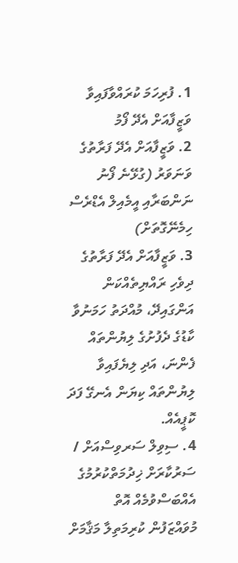1. ފުރިހަމަ ކުރައްވާފައިވާ ވަޒީފާއަށް އެދޭ ފޯމު
2. ވަޒީފާއަށް އެދޭ ފަރާތުގެ ވަނަވަރު (ގުޅޭނެ ފޯނު ނަންބަރާއި އީމެއިލް އެޑްރެސް ހިމެނޭގޮތަށް)
3. ވަޒީފާއަށް އެދޭ ފަރާތުގެ ދިވެހި ރައްޔިތެއްކަން އަންގައިދޭ، މުއްދަތު ހަމަނުވާ ކާޑުގެ ދެފުށުގެ ލިޔުންތައް ފެންނަ، އަދި ލިޔެފައިވާ ލިޔުންތައް ކިޔަން އެނގޭ ފަދަ ކޮޕީއެއް.
4. ސިވިލް ސަރވިސްއަށް / ސަރުކާރަށް ޚިދުމަތްކުރުމުގެ އެއްބަސްވުމެއް އޮތް މުވައްޒަފުން ކުރިމަތިލާ މަޤާމަށް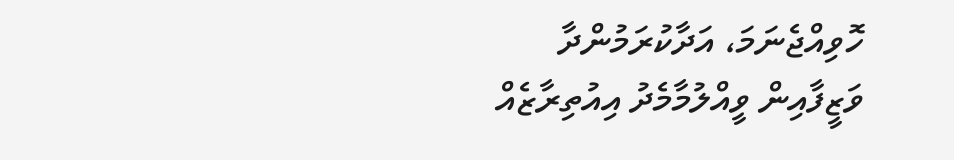ހޮވިއްޖެނަމަ، އަދާކުރަމުންދާ ވަޒީފާއިން ވީއްލުމާމެދު އިއުތިރާޒެއް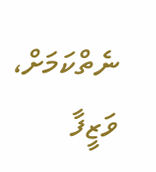ނެތްކަމަށް، ވަޒީފާ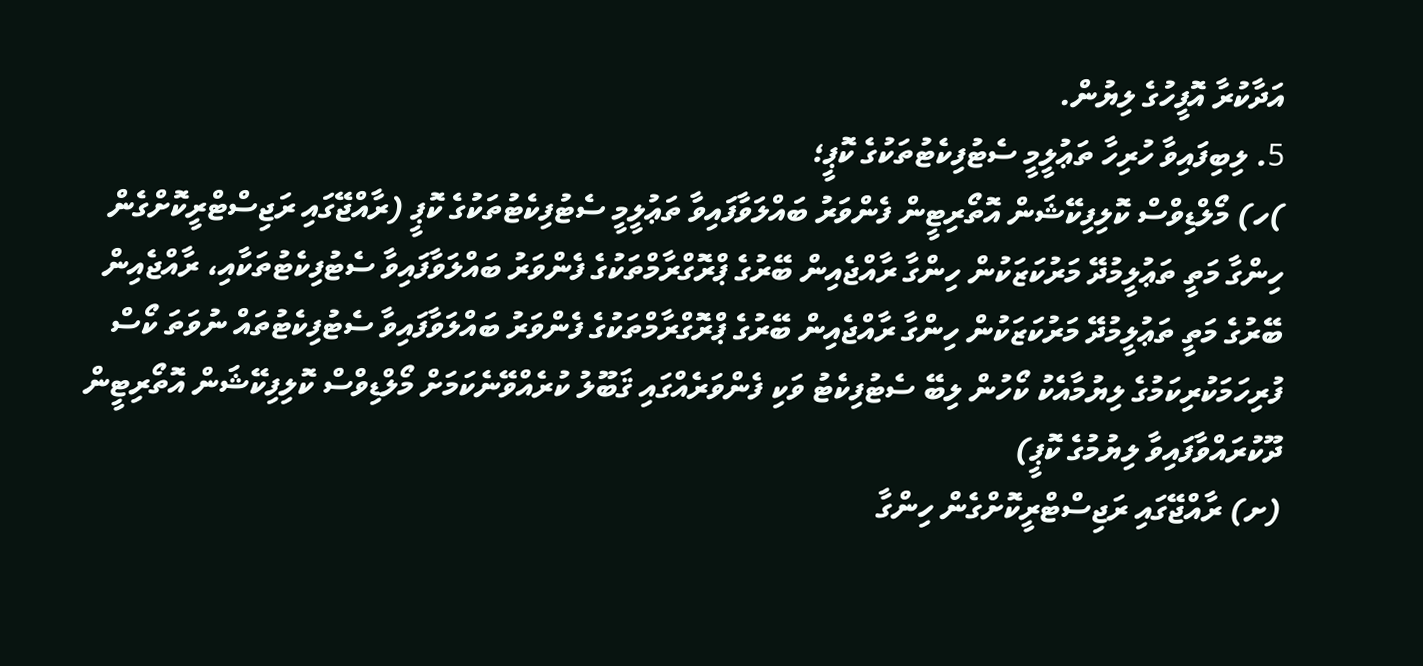އަދާކުރާ އޮފީހުގެ ލިޔުން.
5. ލިބިފައިވާ ހުރިހާ ތަޢުލީމީ ސެޓުފިކެޓުތަކުގެ ކޮޕީ؛
)ހ) މޯލްޑިވްސް ކޮލިފިކޭޝަން އޮތޯރިޓީން ފެންވަރު ބައްލަވާފައިވާ ތަޢުލީމީ ސެޓުފިކެޓުތަކުގެ ކޮޕީ (ރާއްޖޭގައި ރަޖިސްޓްރީކޮށްގެން ހިންގާ މަތީ ތަޢުލީމުދޭ މަރުކަޒަކުން ހިންގާ ރާއްޖެއިން ބޭރުގެ ޕްރޮގްރާމްތަކުގެ ފެންވަރު ބައްލަވާފައިވާ ސެޓުފިކެޓުތަކާއި، ރާއްޖެއިން ބޭރުގެ މަތީ ތަޢުލީމުދޭ މަރުކަޒަކުން ހިންގާ ރާއްޖެއިން ބޭރުގެ ޕްރޮގްރާމްތަކުގެ ފެންވަރު ބައްލަވާފައިވާ ސެޓުފިކެޓުތައް ނުވަތަ ކޯސް ފުރިހަމަކުރިކަމުގެ ލިޔުމާއެކު ކޯހުން ލިބޭ ސެޓުފިކެޓު ވަކި ފެންވަރެއްގައި ޤަބޫލު ކުރެއްވޭނެކަމަށް މޯލްޑިވްސް ކޮލިފިކޭޝަން އޮތޯރިޓީން ދޫކުރައްވާފައިވާ ލިޔުމުގެ ކޮޕީ)
(ށ) ރާއްޖޭގައި ރަޖިސްޓްރީކޮށްގެން ހިންގާ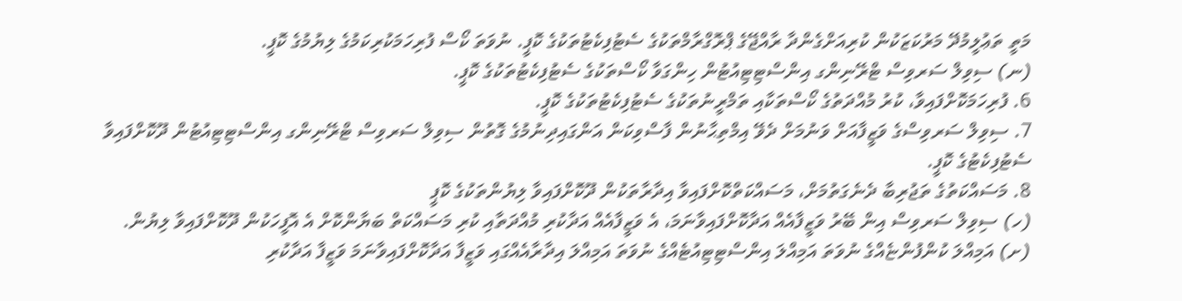މަތީ ތަޢުލީމުދޭ މަރުކަޒަކުން ކުރިއަށްގެންދާ ރާއްޖޭގެ ޕްރޮގްރާމްތަކުގެ ސެޓުފިކެޓުތަކުގެ ކޮޕީ. ނުވަތަ ކޯސް ފުރިހަމަކުރިކަމުގެ ލިޔުމުގެ ކޮޕީ.
(ނ) ސިވިލް ސަރވިސް ޓްރޭނިންގ އިންސްޓިޓިއުޓުން ހިންގަވާ ކޯސްތަކުގެ ސެޓުފިކެޓުތަކުގެ ކޮޕީ.
6. ފުރިހަމަކޮށްފައިވާ، ކުރު މުއްދަތުގެ ކޯސްތަކާއި ތަމްރީނުތަކުގެ ސެޓުފިކެޓުތަކުގެ ކޮޕީ.
7. ސިވިލް ސަރވިސްގެ ވަޒީފާއަށް ވަނުމަށް ދެވޭ އިމްތިޙާނުން ފާސްވިކަން އަންގައިދިނުމުގެ ގޮތުން ސިވިލް ސަރވިސް ޓްރޭނިންގ އިންސްޓިޓިއުޓުން ދޫކޮށްފައިވާ ސެޓުފިކެޓުގެ ކޮޕީ.
8. މަސައްކަތުގެ ތަޖުރިބާ ދެނެގަތުމަށް، މަސައްކަތްކޮށްފައިވާ އިދާރާތަކުން ދޫކޮށްފައިވާ ލިޔުންތަކުގެ ކޮޕީ
(ހ) ސިވިލް ސަރވިސް އިން ބޭރު ވަޒީފާއެއް އަދާކޮށްފައިވާނަމަ، އެ ވަޒީފާއެއް އަދާކުރި މުއްދަތާއި ކުރި މަސައްކަތް ބަޔާންކޮށް އެ އޮފީހަކުން ދޫކޮށްފައިވާ ލިޔުން.
(ށ) އަމިއްލަ ކުންފުންޏެއްގެ ނުވަތަ އަމިއްލަ އިންސްޓިޓިއުޓެއްގެ ނުވަތަ އަމިއްލަ އިދާރާއެއްގައި ވަޒީފާ އަދާކޮށްފައިވާނަމަ ވަޒީފާ އަދާކުރި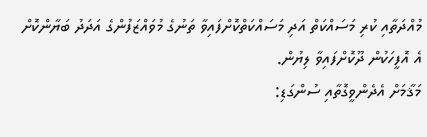މުއްދަތާއި ކުރި މަސައްކަތް އަދި މަސައްކަތްކޮށްފައިވާ ތަނުގެ މުވައްޒަފުންގެ އަދަދު ބަޔާންކޮށް އެ އޮފީހަކުން ދޫކޮށްފައިވާ ލިޔުން.
މަޤާމަށް އެދެންވީގޮތާއި ސުންގަޑި: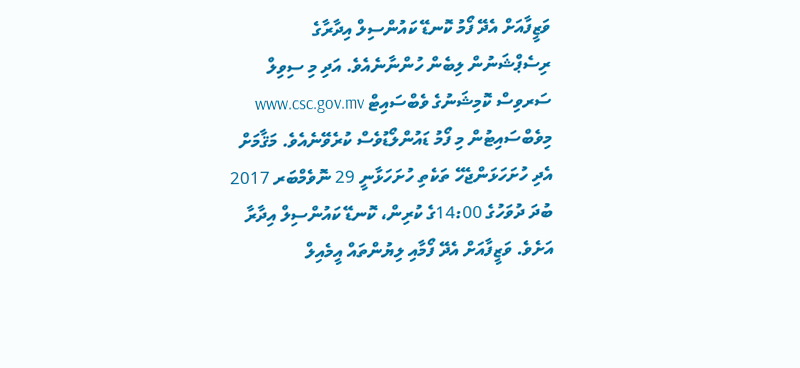ވަޒީފާއަށް އެދޭ ފޯމު ކޮނޑޭ ކައުންސިލް އިދާރާގެ ރިސެޕްޝަނުން ލިބެން ހުންނާނެއެވެ. އަދި މި ސިވިލް ސަރވިސް ކޮމިޝަނުގެ ވެބްސައިޓް www.csc.gov.mv މިވެބްސައިޓުން މި ފޯމު ޑައުންލޯޑުވެސް ކުރެވޭނެއެވެ. މަޤާމަށް އެދި ހުށަހަޅަންޖެހޭ ތަކެތި ހުށަހަޅާނީ 29 ނޮވެމްބަރ 2017 ބުދަ ދުވަހުގެ 14:00ގެ ކުރިން، ކޮނޑޭ ކައުންސިލް އިދާރާ އަށެވެ. ވަޒީފާއަށް އެދޭ ފޯމާއި ލިޔުންތައް އީމެއިލް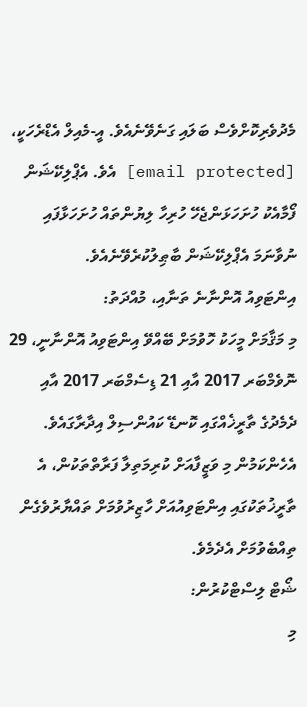މެދުވެރިކޮށްވެސް ބަލައި ގަނެވޭނެއެވެ. އީ-މެއިލް އެޑްރެހަކީ، [email protected] އެވެ. އެޕްލިކޭޝަން ފޯމާއެކު ހުށަހަޅަންޖެހޭ ހުރިހާ ލިޔުންތައް ހުށަހަޅާފައި ނުވާނަމަ އެޕްލިކޭޝަން ބާޠިލުކުރެވޭނެއެވެ.
އިންޓަވިއު އޮންނާނެ ތަނާއި، މުއްދަތު:
މި މަޤާމަށް މީހަކު ހޮވުމަށް ބޭއްވޭ އިންޓަވިއު އޮންނާނީ، 29 ނޮވެމްބަރ 2017 އާއި 21 ޑިސެމްބަރ 2017 އާއި ދެމެދުގެ ތާރީޚެއްގައި ކޮނޑޭ ކައުންސިލް އިދާރާގައެވެ. އެހެންކަމުން މި ވަޒީފާއަށް ކުރިމަތިލާ ފަރާތްތަކުން، އެ ތާރީޚުތަކުގައި އިންޓަވިއުއަށް ހާޒިރުވުމަށް ތައްޔާރުވެގެން ތިއްބެވުމަށް އެދެމެވެ.
ޝޯޓް ލިސްޓްކުރުން:
މި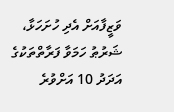ވަޒީފާއަށް އެދި ހުށަހަޅާ، ޝަރުޠު ހަމަވާ ފަރާތްތަކުގެ އަދަދު 10 އަށްވުރެ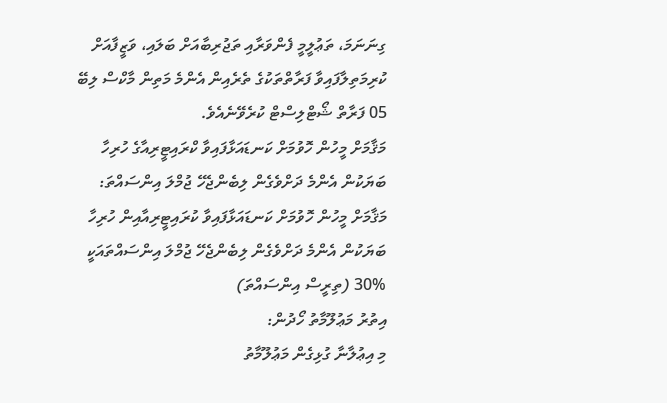ގިނަނަމަ، ތަޢުލީމީ ފެންވަރާއި ތަޖުރިބާއަށް ބަލައި، ވަޒީފާއަށް ކުރިމަތިލާފައިވާ ފަރާތްތަކުގެ ތެރެއިން އެންމެ މަތިން މާކްސް ލިބޭ 05 ފަރާތް ޝޯޓްލިސްޓް ކުރެވޭނެއެވެ.
މަޤާމަށް މީހުން ހޮވުމަށް ކަނޑައަޅާފައިވާ ކްރައިޓީރިއާގެ ހުރިހާ ބަޔަކުން އެންމެ ދަށްވެގެން ލިބެންޖެހޭ ޖުމްލަ އިންސައްތަ:
މަޤާމަށް މީހުން ހޮވުމަށް ކަނޑައަޅާފައިވާ ކުރައިޓީރިއާއިން ހުރިހާ ބަޔަކުން އެންމެ ދަށްވެގެން ލިބެންޖެހޭ ޖުމްލަ އިންސައްތައަކީ %30 (ތިރީސް އިންސައްތަ)
އިތުރު މަޢުލޫމާތު ހޯދުން:
މި އިޢުލާނާ ގުޅިގެން މަޢުލޫމާތު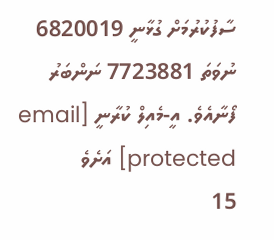ސާފުކުރުމަށް ގުޅާނީ 6820019 ނުވަތަ 7723881 ނަންބަރު ފޯނާއެވެ. އީ-މެއިލް ކުރާނީ [email protected] އަށެވެ
15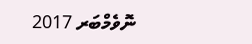ނޮވެމްބަރ 2017